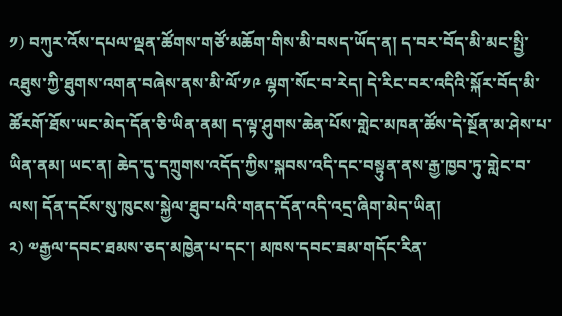༡) བཀུར་འོས་དཔལ་ལྡན་ཚོགས་གཙོ་མཆོག་གིས་མི་བསད་ཡོད་ན། ད་བར་བོད་མི་མང་སྤྱི་འཐུས་ཀྱི་ཐུགས་འགན་བཞེས་ནས་མི་ལོ་༡༩ ལྷག་སོང་བ་རེད། དེ་རིང་བར་འདིའི་སྐོར་བོད་མི་ཚོརགོ་ཐོས་ཡང་མེད་དོན་ཅི་ཡིན་ནམ། ད་ལྟ་ཤུགས་ཆེན་པོས་གླེང་མཁན་ཚོས་དེ་སྔོན་མ་ཤེས་པ་ཡིན་ནམ། ཡང་ན། ཆེད་དུ་དཀྲུགས་འདོད་ཀྱིས་སྐབས་འདི་དང་བསྟུན་ནས་རྒྱ་ཁྱབ་ཏུ་གླེང་བ་ལས། དོན་དངོས་སུ་ཁུངས་སྐྱེལ་ཐུབ་པའི་གནད་དོན་འདི་འདྲ་ཞིག་མེད་ཡིན།
༢) ༧རྒྱལ་དབང་ཐམས་ཅད་མཁྱེན་པ་དང་། མཁས་དབང་ཟམ་གདོང་རིན་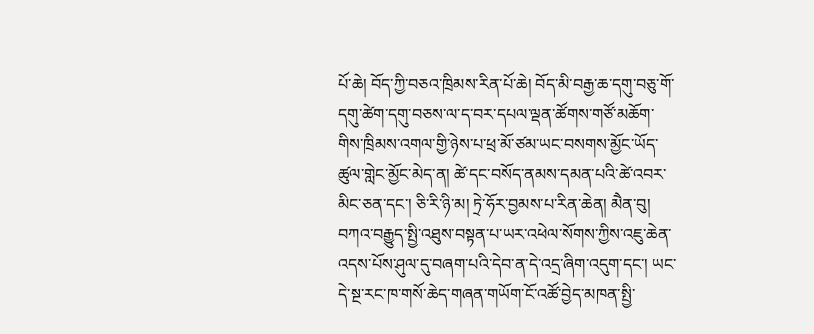པོ་ཆེ། བོད་ཀྱི་བཅའ་ཁྲིམས་རིན་པོ་ཆེ། བོད་མི་བརྒྱ་ཆ་དགུ་བཅུ་གོ་དགུ་ཚེག་དགུ་བཅས་ལ་ད་བར་དཔལ་ལྡན་ཚོགས་གཙོ་མཆོག་གིས་ཁྲིམས་འགལ་གྱི་ཉེས་པ་ཕྲ་མོ་ཙམ་ཡང་བསགས་མྱོང་ཡོད་ཚུལ་གླེང་མྱོང་མེད་ན། ཚེ་དང་བསོད་ནམས་དམན་པའི་ཚེ་འབར་མིང་ཅན་དང་། ཅི་རི་ཉི་མ། ཏྲེ་ཧོར་བྱམས་པ་རིན་ཆེན། མཻན་བུ། བཀའ་བརྒྱུད་སྤྱི་འཐུས་བསྟན་པ་ཡར་འཕེལ་སོགས་ཀྱིས་འཇུ་ཆེན་འདས་པོས་ཤུལ་དུ་བཞག་པའི་དེབ་ན་དེ་འདྲ་ཞིག་འདུག་དང་། ཡང་དེ་སྔ་རང་ཁ་གསོ་ཆེད་གཞན་གཡོག་ངོ་འཚོ་བྱེད་མཁན་སྤྱི་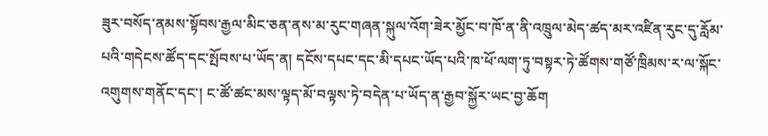ཟུར་བསོད་ནམས་སྟོབས་རྒྱལ་མིང་ཅན་ནས་མ་རུང་གཞན་སྐུལ་འོག་ཟེར་མྱོང་བ་ཁོ་ན་ནི་འཁྲུལ་མེད་ཚད་མར་འཛིན་རུང་དུ་རློམ་པའི་གདེངས་ཚོད་དང་སྤོབས་པ་ཡོད་ན། དངོས་དཔང་དང་མི་དཔང་ཡོད་པའི་ཁ་ཕོ་ལག་ཏུ་བསྟར་ཏེ་ཚོགས་གཙོ་ཁྲིམས་ར་ལ་སྐོང་འགུགས་གནོང་དང་། ང་ཚོ་ཚང་མས་ལྟད་མོ་བལྟས་ཏེ་བདེན་པ་ཡོད་ན་རྒྱབ་སྐྱོར་ཡང་བྱ་ཆོག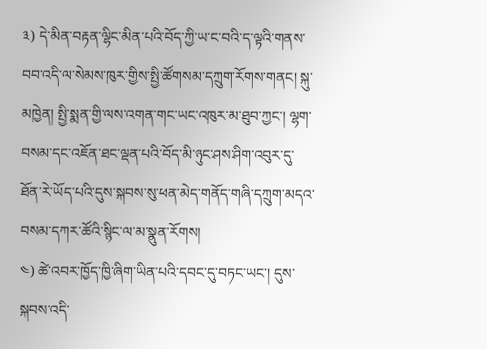༣) དེ་མིན་བརྟན་ལྷིང་མིན་པའི་བོད་ཀྱི་ཡ་ང་བའི་ད་ལྟའི་གནས་བབ་འདི་ལ་སེམས་ཁུར་གྱིས་སྤྱི་ཚོགསམ་དཀྲུག་རོགས་གནང། སྐུ་མཁྱེན། སྤྱི་སྨན་གྱི་ལས་འགན་གང་ཡང་འཁུར་མ་ཐུབ་ཀྱང་། ལྷག་བསམ་དང་འཇོན་ཐང་ལྡན་པའི་བོད་མི་ཉུང་ཤས་ཤིག་འབུར་དུ་ཐོན་རེ་ཡོད་པའི་དུས་སྐབས་སུ་ཕན་མེད་གནོད་གཞི་དཀྲུག་མདའ་བསམ་དཀར་ཚོའི་སྙིང་ལ་མ་སྣུན་རོགས།
༤) ཚེ་འབར་ཁྱོད་ཁྱི་ཞིག་ཡིན་པའི་དབང་དུ་བཏང་ཡང་། དུས་སྐབས་འདི་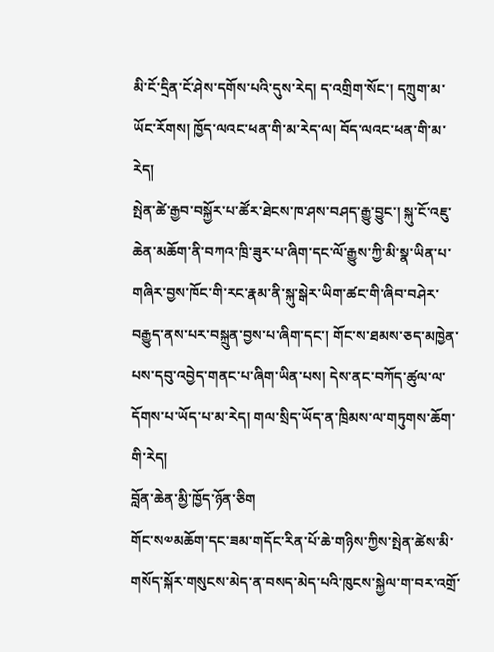མི་ངོ་དྲིན་ངོ་ཤེས་དགོས་པའི་དུས་རེད། ད་འགྲིག་སོང་། དཀྲུག་མ་ཡོང་རོགས། ཁྱོད་ལའང་ཕན་གི་མ་རེད་ལ། བོད་ལའང་ཕན་གི་མ་རེད།
སྤེན་ཚེ་རྒྱབ་བསྐྱོར་པ་ཚོར་ཐེངས་ཁ་ཤས་བཤད་རྒྱུ་བྱུང་། སྐུ་ངོ་འཇུ་ཆེན་མཆོག་ནི་བཀའ་ཁྲི་ཟུར་པ་ཞིག་དང་ལོ་རྒྱུས་ཀྱི་མི་སྣ་ཡིན་པ་གཞིར་བྱས་ཁོང་གི་རང་རྣམ་ནི་སྐུ་སྒེར་ཡིག་ཚང་གི་ཞིབ་བཤེར་བརྒྱུད་ནས་པར་བསྐྲུན་བྱས་པ་ཞིག་དང་། གོང་ས་ཐམས་ཅད་མཁྱེན་པས་དབུ་འབྱེད་གནང་པ་ཞིག་ཡིན་པས། དེས་ནང་བཀོད་ཚུལ་ལ་དོགས་པ་ཡོད་པ་མ་རེད། གལ་སྲིད་ཡོད་ན་ཁྲིམས་ལ་གཏུགས་ཆོག་གི་རེད།
བློན་ཆེན་མྱི་ཁྱོད་ཉོན་ཅིག
གོང་ས༧མཆོག་དང་ཟམ་གདོང་རིན་པོ་ཆེ་གཉིས་ཀྱིས་སྤེན་ཚེས་མི་གསོད་སྐོར་གསུངས་མེད་ན་བསད་མེད་པའི་ཁུངས་སྐྱེལ་ག་བར་འགྲོ་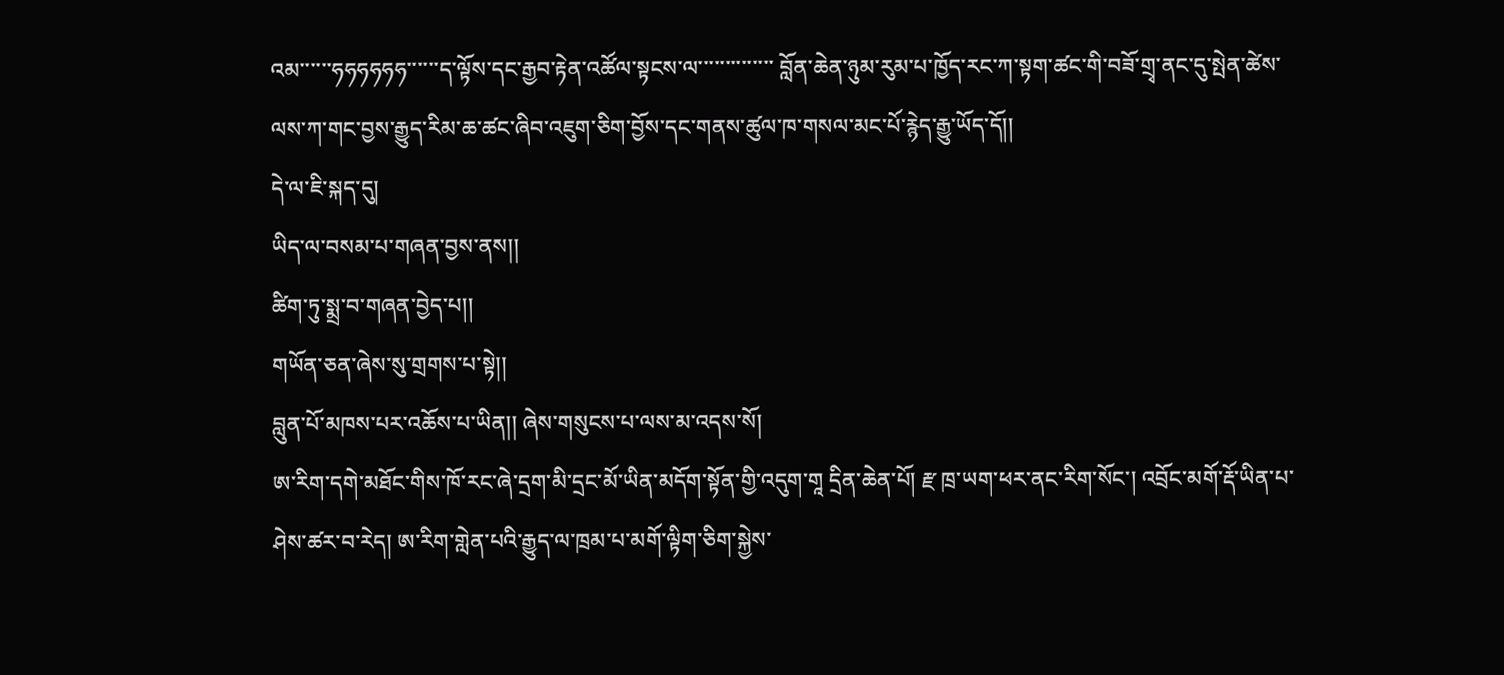འམ་་་་་་ཧཧཧཧཧཧ་་་་་་ད་ལྟོས་དང་རྒྱབ་རྟེན་འཚོལ་སྟངས་ལ་་་་་་་་་་་་་་ བློན་ཆེན་ཉུམ་རུམ་པ་ཁྱོད་རང་ཀ་སྟག་ཚང་གི་བཟོ་གྲྭ་ནང་དུ་སྤེན་ཚེས་ལས་ཀ་གང་བྱས་རྒྱུད་རིམ་ཆ་ཚང་ཞིབ་འཇུག་ཅིག་བྱོས་དང་གནས་ཚུལ་ཁ་གསལ་མང་པོ་རྙེད་རྒྱུ་ཡོད་དོ།།
དེ་ལ་ཇི་སྐད་དུ།
ཡིད་ལ་བསམ་པ་གཞན་བྱས་ནས།།
ཚིག་ཏུ་སྨྲ་བ་གཞན་བྱེད་པ།།
གཡོན་ཅན་ཞེས་སུ་གྲགས་པ་སྟེ།།
བླུན་པོ་མཁས་པར་འཆོས་པ་ཡིན།། ཞེས་གསུངས་པ་ལས་མ་འདས་སོ།
ཨ་རིག་དགེ་མཐོང་གིས་ཁོ་རང་ཞེ་དྲག་མི་དྲང་མོ་ཡིན་མདོག་སྟོན་གྱི་འདུག་གཱ དྲིན་ཆེན་པོ། རྫ ཁྲ་ཡག་ཕར་ནང་རིག་སོང་། འབྲོང་མགོ་རྡོ་ཡིན་པ་ཤེས་ཚར་བ་རེད། ཨ་རིག་གླེན་པའི་རྒྱུད་ལ་ཁྲམ་པ་མགོ་ལྟིག་ཅིག་སྐྱེས་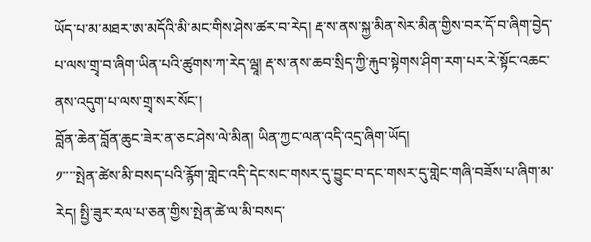ཡོད་པ་མ་མཐར་ཨ་མདོའི་མི་མང་གིས་ཤེས་ཚར་བ་རེད། རྡ་ས་ནས་སྐྱ་མིན་སེར་མིན་གྱིས་བར་དོ་བ་ཞིག་བྱེད་པ་ལས་གྲྭ་བ་ཞིག་ཡིན་པའི་ཚུགས་ཀ་རེད་ལྦཱ། རྡ་ས་ནས་ཆབ་སྲིད་ཀྱི་རྐུབ་སྟེགས་ཤིག་རག་པར་རེ་སྟོང་འཆང་ནས་འདུག་པ་ལས་གྲྭ་སར་སོང་།
བློན་ཆེན་བློན་ཆུང་ཟེར་ན་ཅང་ཤེས་ལེ་མིན། ཡིན་ཀྱང་ལན་འདི་འདྲ་ཞིག་ཡོད།
༡་་་་སྤེན་ཚེས་མི་བསད་པའི་རྙོག་གླེང་འདི་དེང་སང་གསར་དུ་བྱུང་བ་དང་གསར་དུ་གླེང་གཞི་བཟོས་པ་ཞིག་མ་རེད། སྤྱི་ཟུར་རལ་པ་ཅན་གྱིས་སྤེན་ཚེ་ལ་མི་བསད་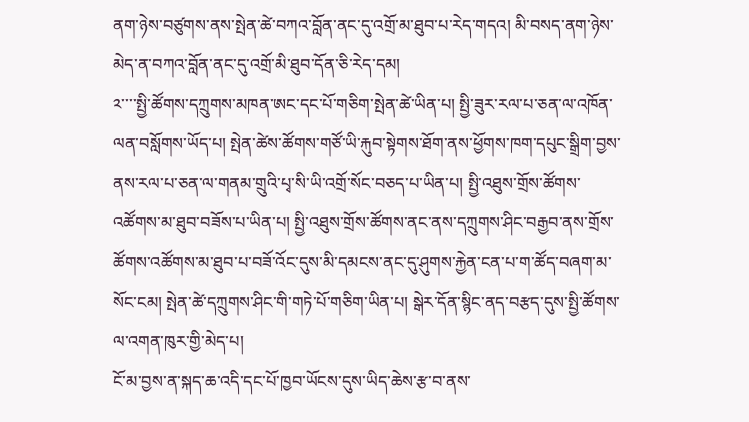ནག་ཉེས་བཙུགས་ནས་སྤེན་ཚེ་བཀའ་བློན་ནང་དུ་འགྲོ་མ་ཐུབ་པ་རེད་གདའ། མི་བསད་ནག་ཉེས་མེད་ན་བཀའ་བློན་ནང་དུ་འགྲོ་མི་ཐུབ་དོན་ཅི་རེད་དམ།
༢་་་་སྤྱི་ཚོགས་དཀྲུགས་མཁན་ཨང་དང་པོ་གཅིག་སྤེན་ཚེ་ཡིན་པ། སྤྱི་ཟུར་རལ་པ་ཅན་ལ་འཁོན་ལན་བསློགས་ཡོད་པ། སྤེན་ཚེས་ཚོགས་གཙོ་ཡི་རྐུབ་སྟེགས་ཐོག་ནས་ཕྱོགས་ཁག་དཔུང་སྒྲིག་བྱས་ནས་རལ་པ་ཅན་ལ་གནམ་གྲུའི་པྭ་སི་ཡི་འགྲོ་སོང་བཅད་པ་ཡིན་པ། སྤྱི་འཐུས་གྲོས་ཚོགས་འཚོགས་མ་ཐུབ་བཟོས་པ་ཡིན་པ། སྤྱི་འཐུས་གྲོས་ཚོགས་ནང་ནས་དཀྲུགས་ཤིང་བརྒྱབ་ནས་གྲོས་ཚོགས་འཚོགས་མ་ཐུབ་པ་བཟོ་འོང་དུས་མི་དམངས་ནང་དུ་ཤུགས་རྐྱེན་ངན་པ་ག་ཚོད་བཞག་མ་སོང་ངམ། སྤེན་ཚེ་དཀྲུགས་ཤིང་གི་གཏེ་པོ་གཅིག་ཡིན་པ། སྒེར་དོན་སྙིང་ནད་བརྩད་དུས་སྤྱི་ཚོགས་ལ་འགན་ཁུར་གྱི་མེད་པ།
ངོ་མ་བྱས་ན་སྐད་ཆ་འདི་དང་པོ་ཁྱབ་ཡོངས་དུས་ཡིད་ཆེས་རྩ་བ་ནས་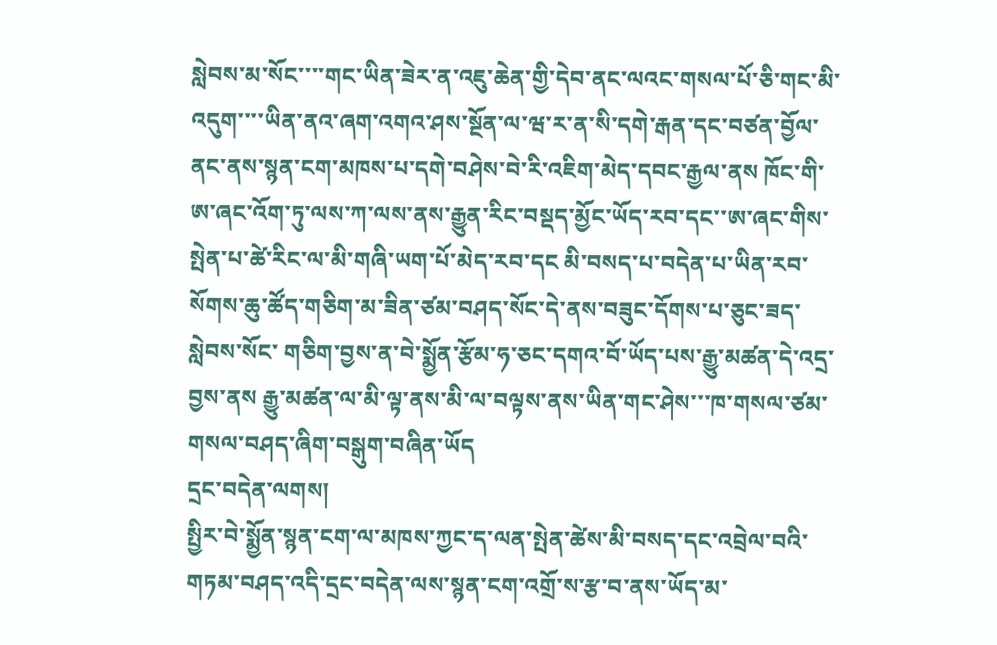སླེབས་མ་སོང་་་་གང་ཡིན་ཟེར་ན་འཇུ་ཆེན་གྱི་དེབ་ནང་ལའང་གསལ་པོ་ཅི་གང་མི་འདུག་་་་ཡིན་ནའ་ཞག་འགའ་ཤས་སྔོན་ལ་ཝ་ར་ན་སི་དགེ་རྒན་དང་བཙན་བྱོལ་ནང་ནས་སྙན་ངག་མཁས་པ་དགེ་བཤེས་བེ་རི་འཇིག་མེད་དབང་རྒྱལ་ནས ཁོང་གི་ཨ་ཞང་འོག་ཏུ་ལས་ཀ་ལས་ནས་རྒྱུན་རིང་བསྡད་མྱོང་ཡོད་རབ་དང་་ཨ་ཞང་གིས་སྤེན་པ་ཚེ་རིང་ལ་མི་གཞི་ཡག་པོ་མེད་རབ་དང མི་བསད་པ་བདེན་པ་ཡིན་རབ་སོགས་ཆུ་ཚོད་གཅིག་མ་ཟིན་ཙམ་བཤད་སོང་དེ་ནས་བཟུང་དོགས་པ་ཅུང་ཟད་སླེབས་སོང་ གཅིག་བྱས་ན་བེ་སྨྱོན་རྩོམ་ཧ་ཅང་དགའ་བོ་ཡོད་པས་རྒྱུ་མཚན་དེ་འདྲ་བྱས་ནས རྒྱུ་མཚན་ལ་མི་ལྟ་ནས་མི་ལ་བལྟས་ནས་ཡིན་གང་ཤེས་་་ཁ་གསལ་ཙམ་གསལ་བཤད་ཞིག་བསྒུག་བཞིན་ཡོད
དྲང་བདེན་ལགས།
སྤྱིར་བེ་སྨྱོན་སྙན་ངག་ལ་མཁས་ཀྱང་ད་ལན་སྤེན་ཚེས་མི་བསད་དང་འབྲེལ་བའི་གཏམ་བཤད་འདི་དྲང་བདེན་ལས་སྙན་ངག་འགྲོ་ས་རྩ་བ་ནས་ཡོད་མ་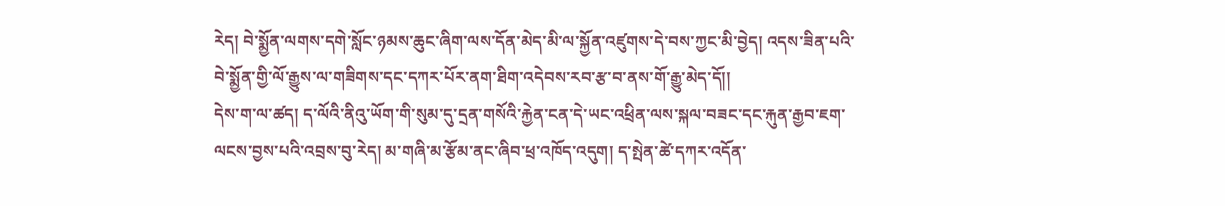རེད། བེ་སྨྱོན་ལགས་དགེ་སློང་ཉམས་ཆུང་ཞིག་ལས་དོན་མེད་མི་ལ་སྐྱོན་འཛུགས་དེ་བས་ཀྱང་མི་བྱེད། འདས་ཟིན་པའི་བེ་སྨྱོན་གྱི་ལོ་རྒྱུས་ལ་གཟིགས་དང་དཀར་པོར་ནག་ཐིག་འདེབས་རབ་རྩ་བ་ནས་གོ་རྒྱུ་མེད་དོ།།
དེས་ག་ལ་ཚད། ད་ལོའི་ནིའུ་ཡོག་གི་སུམ་དུ་དྲན་གསོའི་རྐྱེན་ངན་དེ་ཡང་འཕྲིན་ལས་སྐལ་བཟང་དང་རྐུན་རྒྱབ་ཇག་ལངས་བྱས་པའི་འབྲས་བུ་རེད། མ་གཞི་མ་རྩོམ་ནང་ཞིབ་ཕྲ་འཁོད་འདུག། ད་སྤེན་ཚེ་དཀར་འདོན་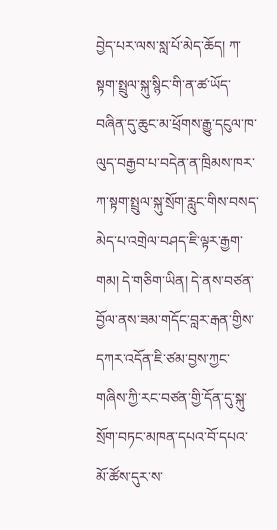བྱེད་པར་ལས་སླ་པོ་མེད་ཆོད། ཀ་སྟག་སྤྲུལ་སྐུ་སྙིང་གི་ན་ཚ་ཡོད་བཞིན་དུ་ཆུང་མ་ཕྲོགས་རྒྱུ་དངུལ་ཁ་ལུད་བརྒྱབ་པ་བདེན་ན་ཁྲིམས་ཁར་ཀ་སྟག་སྤྲུལ་སྐུ་སྲོག་རླུང་གིས་བསད་མེད་པ་འགྲེལ་བཤད་ཇི་ལྟར་རྒྱག་གམ། དེ་གཅིག་ཡིན། དེ་ནས་བཙན་བྱོལ་ནས་ཟམ་གདོང་བླར་རྒན་གྱིས་དཀར་འདོན་ཇི་ཙམ་བྱས་ཀྱང་གཞིས་ཀྱི་རང་བཙན་གྱི་དོན་དུ་སྐུ་སྲོག་བཏང་མཁན་དཔའ་བོ་དཔའ་མོ་ཚོས་དུར་ས་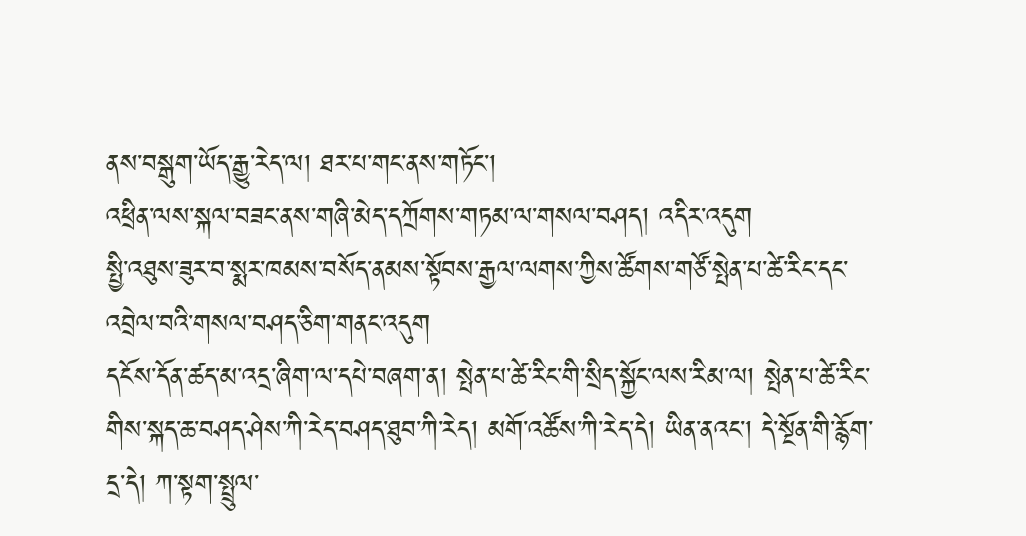ནས་བསྒུག་ཡོད་རྒྱུ་རེད་ལ། ཐར་པ་གང་ནས་གཏོང་།
འཕྲིན་ལས་སྐལ་བཟང་ནས་གཞི་མེད་དཀྲོགས་གཏམ་ལ་གསལ་བཤད། འདིར་འདུག
སྤྱི་འཐུས་ཟུར་བ་སྨར་ཁམས་བསོད་ནམས་སྟོབས་རྒྱལ་ལགས་ཀྱིས་ཚོགས་གཙོ་སྤེན་པ་ཚེ་རིང་དང་འབྲེལ་བའི་གསལ་བཤད་ཅིག་གནང་འདུག
དངོས་དོན་ཚད་མ་འདྲ་ཞིག་ལ་དཔེ་བཞག་ན། སྤེན་པ་ཚེ་རིང་གི་སྲིད་སྐྱོང་ལས་རིམ་ལ། སྤེན་པ་ཚེ་རིང་གིས་སྐད་ཆ་བཤད་ཤེས་ཀི་རེད་བཤད་ཐུབ་ཀི་རེད། མགོ་འཚོས་ཀི་རེད་དེ། ཡིན་ནའང་། དེ་སྔོན་གི་རྙོག་དྲ་དེ། ཀ་སྟག་སྤྲུལ་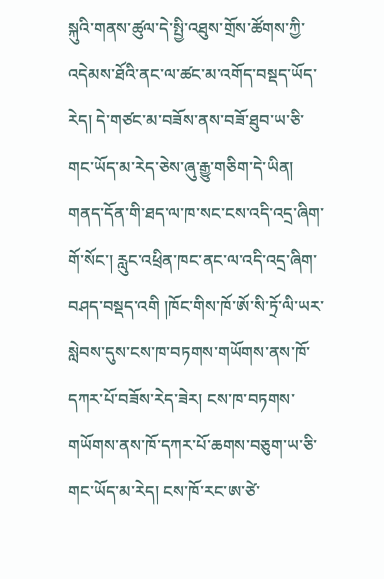སྐུའི་གནས་ཚུལ་དེ་སྤྱི་འཐུས་གྲོས་ཚོགས་ཀྱི་འདེམས་ཐོའི་ནང་ལ་ཚང་མ་འགོད་བསྡད་ཡོད་རེད། དེ་གཙང་མ་བཟོས་ནས་བཟོ་ཐུབ་ཡ་ཅི་གང་ཡོད་མ་རེད་ཅེས་ཞུ་རྒྱུ་གཅིག་དེ་ཡིན།
གནད་དོན་གི་ཐད་ལ་ཁ་སང་ངས་འདི་འདྲ་ཞིག་གོ་སོང་། རླུང་འཕྲིན་ཁང་ནང་ལ་འདི་འདྲ་ཞིག་བཤད་བསྡད་འགི །ཁོང་གིས་ཁོ་ཨོ་སི་ཏྲོ་ལི་ཡར་སླེབས་དུས་ངས་ཁ་བཏགས་གཡོགས་ནས་ཁོ་དཀར་པོ་བཟོས་རེད་ཟེར། ངས་ཁ་བཏགས་གཡོགས་ནས་ཁོ་དཀར་པོ་ཆགས་བཅུག་ཡ་ཅི་གང་ཡོད་མ་རེད། ངས་ཁོ་རང་ཨ་ཙེ་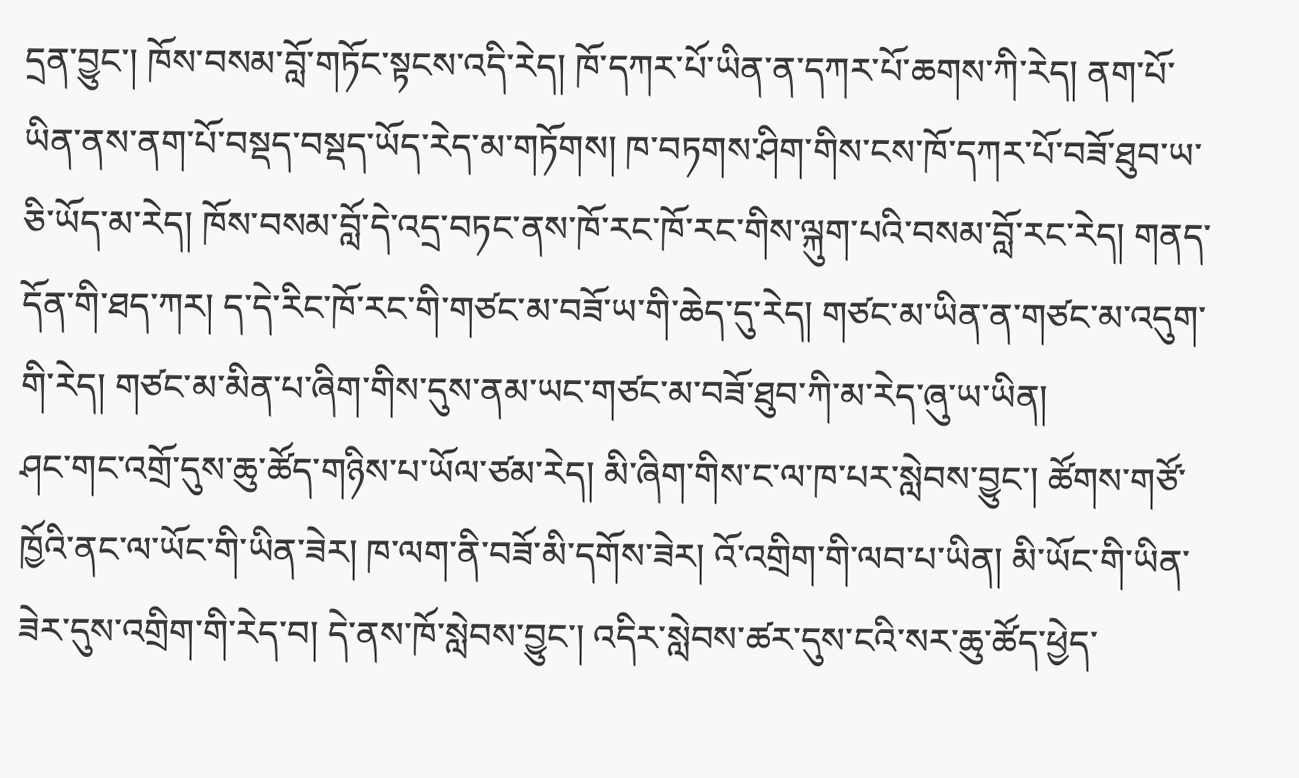དྲན་བྱུང་། ཁོས་བསམ་བློ་གཏོང་སྟངས་འདི་རེད། ཁོ་དཀར་པོ་ཡིན་ན་དཀར་པོ་ཆགས་ཀི་རེད། ནག་པོ་ཡིན་ནས་ནག་པོ་བསྡད་བསྡད་ཡོད་རེད་མ་གཏོགས། ཁ་བཏགས་ཤིག་གིས་ངས་ཁོ་དཀར་པོ་བཟོ་ཐུབ་ཡ་ཅི་ཡོད་མ་རེད། ཁོས་བསམ་བློ་དེ་འདྲ་བཏང་ནས་ཁོ་རང་ཁོ་རང་གིས་ལྐུག་པའི་བསམ་བློ་རང་རེད། གནད་དོན་གི་ཐད་ཀར། ད་དེ་རིང་ཁོ་རང་གི་གཙང་མ་བཟོ་ཡ་གི་ཆེད་དུ་རེད། གཙང་མ་ཡིན་ན་གཙང་མ་འདུག་གི་རེད། གཙང་མ་མིན་པ་ཞིག་གིས་དུས་ནམ་ཡང་གཙང་མ་བཟོ་ཐུབ་ཀི་མ་རེད་ཞུ་ཡ་ཡིན།
ཤང་གང་འགྲོ་དུས་ཆུ་ཚོད་གཉིས་པ་ཡོལ་ཙམ་རེད། མི་ཞིག་གིས་ང་ལ་ཁ་པར་སླེབས་བྱུང་། ཚོགས་གཙོ་ཁྱོའི་ནང་ལ་ཡོང་གི་ཡིན་ཟེར། ཁ་ལག་ནི་བཟོ་མི་དགོས་ཟེར། འོ་འགྲིག་གི་ལབ་པ་ཡིན། མི་ཡོང་གི་ཡིན་ཟེར་དུས་འགྲིག་གི་རེད་བ། དེ་ནས་ཁོ་སླེབས་བྱུང་། འདིར་སླེབས་ཚར་དུས་ངའི་སར་ཆུ་ཚོད་ཕྱེད་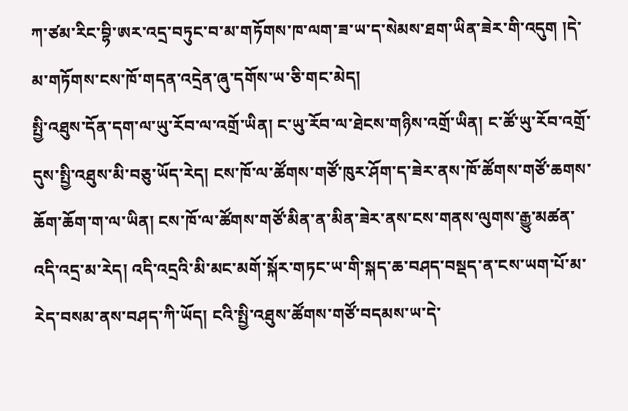ཀ་ཙམ་རིང་བྷི་ཨར་འདྲ་བཏུང་བ་མ་གཏོགས་ཁ་ལག་ཟ་ཡ་ད་སེམས་ཐག་ཡིན་ཟེར་གི་འདུག །དེ་མ་གཏོགས་ངས་ཁོ་གདན་འདྲེན་ཞུ་དགོས་ཡ་ཅི་གང་མེད།
སྤྱི་འཐུས་དོན་དག་ལ་ཡུ་རོབ་ལ་འགྲོ་ཡིན། ང་ཡུ་རོབ་ལ་ཐེངས་གཉིས་འགྲོ་ཡིན། ང་ཚོ་ཡུ་རོབ་འགྲོ་དུས་སྤྱི་འཐུས་མི་བཅུ་ཡོད་རེད། ངས་ཁོ་ལ་ཚོགས་གཙོ་ཁུར་ཤོག་ད་ཟེར་ནས་ཁོ་ཚོགས་གཙོ་ཆགས་ཆོག་ཆོག་ག་ལ་ཡིན། ངས་ཁོ་ལ་ཚོགས་གཙོ་མིན་ན་མིན་ཟེར་ནས་ངས་གནས་ལུགས་རྒྱུ་མཚན་འདི་འདྲ་མ་རེད། འདི་འདྲའི་མི་མང་མགོ་སྐོར་གཏང་ཡ་གི་སྐད་ཆ་བཤད་བསྡད་ན་ངས་ཡག་པོ་མ་རེད་བསམ་ནས་བཤད་ཀི་ཡོད། ངའི་སྤྱི་འཐུས་ཚོགས་གཙོ་བདམས་ཡ་དེ་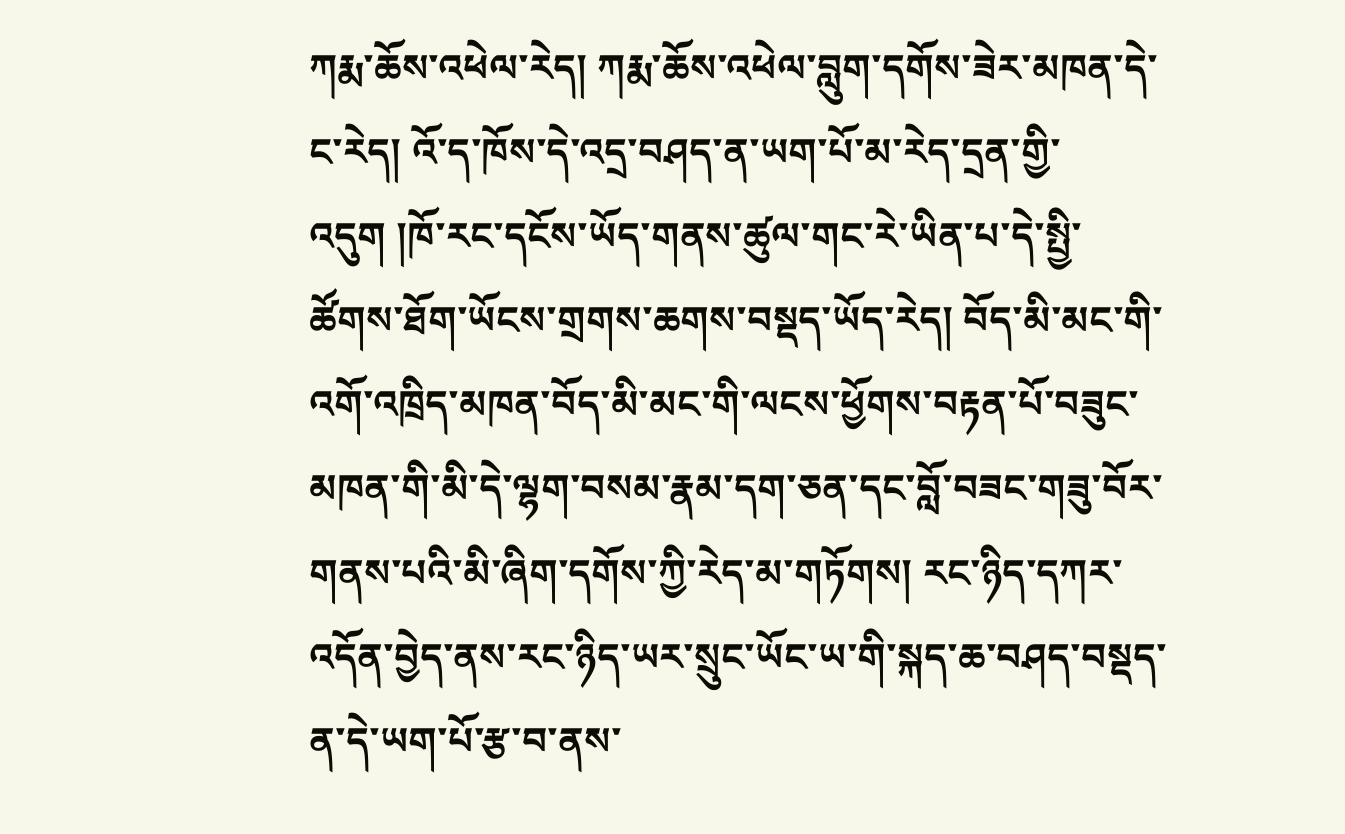ཀརྨ་ཆོས་འཕེལ་རེད། ཀརྨ་ཆོས་འཕེལ་བླུག་དགོས་ཟེར་མཁན་དེ་ང་རེད། འོ་ད་ཁོས་དེ་འདྲ་བཤད་ན་ཡག་པོ་མ་རེད་དྲན་གྱི་འདུག །ཁོ་རང་དངོས་ཡོད་གནས་ཚུལ་གང་རེ་ཡིན་པ་དེ་སྤྱི་ཚོགས་ཐོག་ཡོངས་གྲགས་ཆགས་བསྡད་ཡོད་རེད། བོད་མི་མང་གི་འགོ་འཁྲིད་མཁན་བོད་མི་མང་གི་ལངས་ཕྱོགས་བརྟན་པོ་བཟུང་མཁན་གི་མི་དེ་ལྷག་བསམ་རྣམ་དག་ཅན་དང་བློ་བཟང་གཟུ་བོར་གནས་པའི་མི་ཞིག་དགོས་ཀྱི་རེད་མ་གཏོགས། རང་ཉིད་དཀར་འདོན་བྱེད་ནས་རང་ཉིད་ཡར་སྲུང་ཡོང་ཡ་གི་སྐད་ཆ་བཤད་བསྡད་ན་དེ་ཡག་པོ་རྩ་བ་ནས་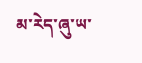མ་རེད་ཞུ་ཡ་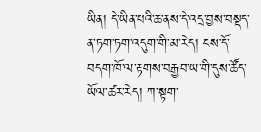ཡིན། དེ་ཡིན་པའི་ཆ་ནས་དེ་འདྲ་བྱས་བསྡད་ན་ཏག་ཏག་འདུག་གི་མ་རེད། ངས་དོ་བདག་ཁོ་ལ་རྟགས་བརྒྱབ་ཡ་གི་དུས་ཚོད་ཡོལ་ཚར་རེད། ཀ་སྟག་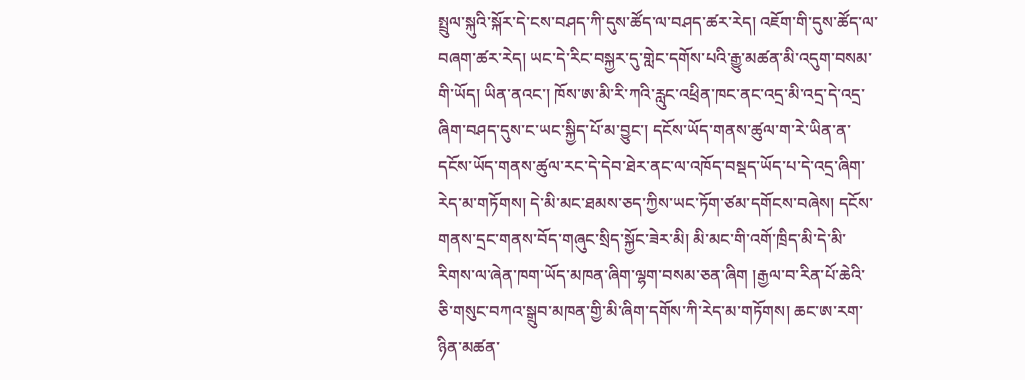སྤྲུལ་སྐུའི་སྐོར་དེ་ངས་བཤད་ཀི་དུས་ཚོད་ལ་བཤད་ཚར་རེད། འཇོག་གི་དུས་ཚོད་ལ་བཞག་ཚར་རེད། ཡང་དེ་རིང་བསྐྱར་དུ་གླེང་དགོས་པའི་རྒྱུ་མཚན་མི་འདུག་བསམ་གི་ཡོད། ཡིན་ནའང་། ཁོས་ཨ་མི་རི་ཀའི་རླུང་འཕྲིན་ཁང་ནང་འདྲ་མི་འདྲ་དེ་འདྲ་ཞིག་བཤད་དུས་ང་ཡང་སྐྱིད་པོ་མ་བྱུང་། དངོས་ཡོད་གནས་ཚུལ་ག་རེ་ཡིན་ན་དངོས་ཡོད་གནས་ཚུལ་རང་དེ་དེབ་ཐེར་ནང་ལ་འཁོད་བསྡད་ཡོད་པ་དེ་འདྲ་ཞིག་རེད་མ་གཏོགས། དེ་མི་མང་ཐམས་ཅད་ཀྱིས་ཡང་ཏོག་ཙམ་དགོངས་བཞེས། དངོས་གནས་དྲང་གནས་བོད་གཞུང་སྲིད་སྐྱོང་ཟེར་མི། མི་མང་གི་འགོ་ཁྲིད་མི་དེ་མི་རིགས་ལ་ཞེན་ཁག་ཡོད་མཁན་ཞིག་ལྷག་བསམ་ཅན་ཞིག །རྒྱལ་བ་རིན་པོ་ཆེའི་ཅི་གསུང་བཀའ་སྒྲུབ་མཁན་གྱི་མི་ཞིག་དགོས་ཀི་རེད་མ་གཏོགས། ཆང་ཨ་རག་ཉིན་མཚན་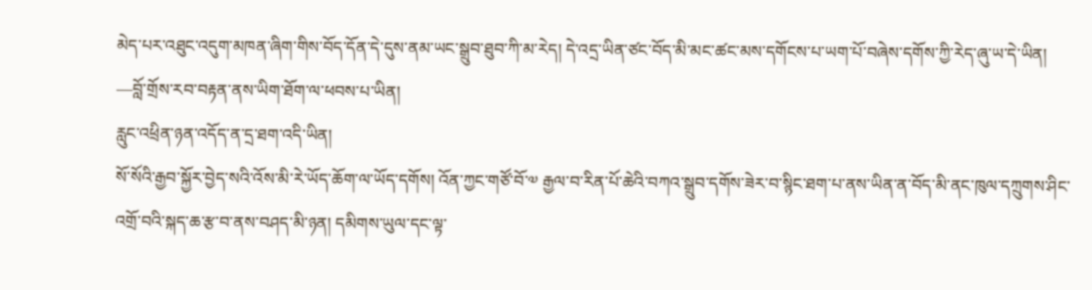མེད་པར་འཐུང་འདུག་མཁན་ཞིག་གིས་བོད་དོན་དེ་དུས་ནམ་ཡང་སྒྲུབ་ཐུབ་ཀི་མ་རེད། དེ་འདྲ་ཡིན་ཙང་བོད་མི་མང་ཚང་མས་དགོངས་པ་ཡག་པོ་བཞེས་དགོས་ཀྱི་རེད་ཞུ་ཡ་དེ་ཡིན།
—བློ་གྲོས་རབ་བརྟན་ནས་ཡིག་ཐོག་ལ་ཕབས་པ་ཡིན།
རླུང་འཕྲིན་ཉན་འདོད་ན་དྲ་ཐག་འདི་ཡིན།
སོ་སོའི་རྒྱབ་སྐྱོར་བྱེད་སའི་འོས་མི་རེ་ཡོད་ཆོག་ལ་ཡོད་དགོས། འོན་ཀྱང་གཙོ་བོ་༧ རྒྱལ་བ་རིན་པོ་ཆེའི་བཀའ་སྒྲུབ་དགོས་ཟེར་བ་སྙིང་ཐག་པ་ནས་ཡིན་ན་བོད་མི་ནང་ཁུལ་དཀྲུགས་ཤིང་འགྲོ་བའི་སྐད་ཆ་རྩ་བ་ནས་བཤད་མི་ཉན། དམིགས་ཡུལ་དང་ལྟ་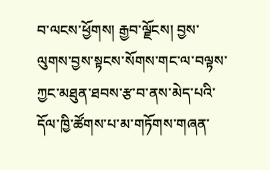བ་ལངས་ཕྱོགས། རྒྱབ་ལྗོངས། བྱས་ལུགས་བྱས་སྟངས་སོགས་གང་ལ་བལྟས་ཀྱང་མཐུན་ཐབས་རྩ་བ་ནས་མེད་པའི་དོལ་ཁྱི་ཚོགས་པ་མ་གཏོགས་གཞན་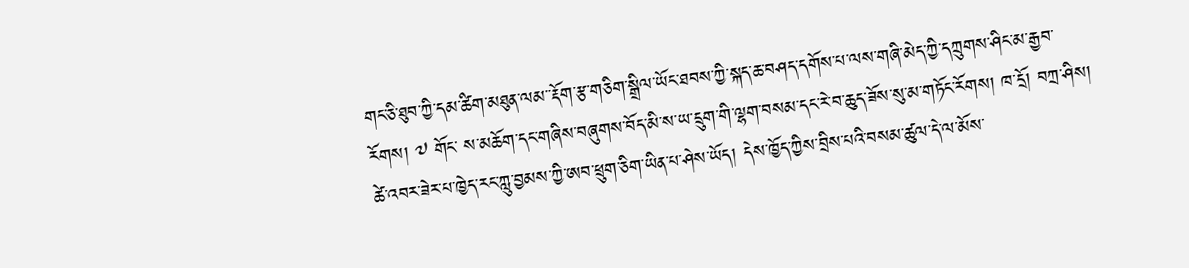གང་ཅི་ཐུབ་ཀྱི་དམ་ཚིག་མཐུན་ལམ་་རྡོག་རྩ་གཅིག་སྒྲིལ་ཡོང་ཐབས་ཀྱི་སྐད་ཆ་བཤད་དགོས་པ་ལས་གཞི་མེད་ཀྱི་དཀྲུགས་ཤིང་མ་རྒྱབ་རོགས། ༧ གོང་ ས་མཆོག་དང་གཞིས་བཞུགས་བོད་མི་ས་ཡ་དྲུག་གི་ལྷག་བསམ་དང་རེ་བ་ཆུད་ཟོས་སུ་མ་གཏོང་རོགས། ཁ་དྲོ། བཀྲ་ཤིས།
ཚེ་འབར་ཟེར་པ་ཁྱེད་རང་ཀླུ་བྱམས་ཀྱི་ཨབ་ཕྲུག་ཅིག་ཡིན་པ་ཤེས་ཡོད། དེས་ཁྱོད་ཀྱིས་བྲིས་པའི་བསམ་ཚུལ་དེ་ལ་མོས་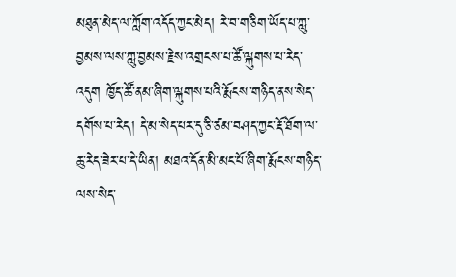མཐུན་མེད་ལ་ཀློག་འདོད་ཀྱང་མེད། རེ་བ་གཅིག་ཡོད་པ་ཀླུ་བྱམས་ལས་ཀླུ་བྱམས་རྗེས་འགྲངས་པ་ཚོ་ལྐུགས་པ་རེད་འདུག ཁྱོད་ཚོ་ནམ་ཞིག་ལྐུགས་པའི་རྨོངས་གཉིད་ནས་སེད་དགོས་པ་རེད། དེ་མ་སེད་པར་དུ་ཅི་ཙམ་བཤད་ཀྱང་རྡོ་ཐོག་ལ་ཆུ་རེད་ཟེར་པ་དེ་ཡིན། མཐའ་དོན་མི་མང་པོ་ཞིག་རྨོངས་གཉིད་ལས་སེད་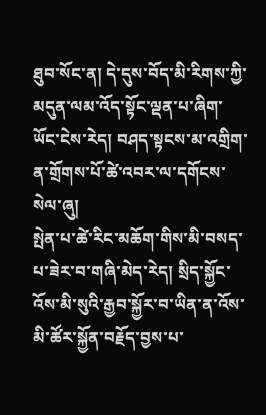ཐུབ་སོང་ན། དེ་དུས་བོད་མི་རིགས་ཀྱི་མདུན་ལམ་འོད་སྟོང་ལྡན་པ་ཞིག་ཡོང་ངེས་རེད། བཤད་སྟངས་མ་འགྲིག་ན་གྲོགས་པོ་ཚེ་འབར་ལ་དགོངས་སེལ་ཞུ།
སྤེན་པ་ཚེ་རིང་མཆོག་གིས་མི་བསད་པ་ཟེར་བ་གཞི་མེད་རེད། སྲིད་སྐྱོང་འོས་མི་སུའི་རྒྱབ་སྐྱོར་བ་ཡིན་ན་འོས་མི་ཚོར་སྐྱོན་བརྗོད་བྱས་པ་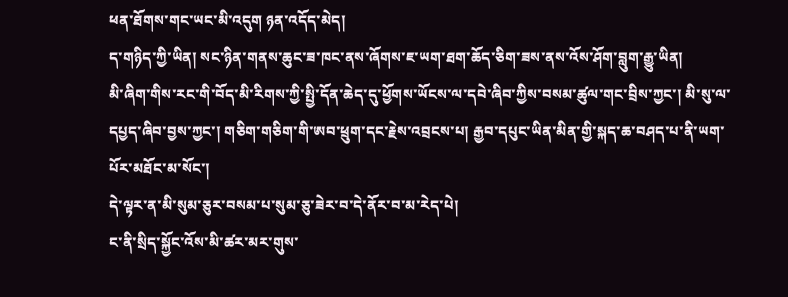ཕན་ཐོགས་གང་ཡང་མི་འདུག ཉན་འདོད་མེད།
ད་གཉིད་ཀྱི་ཡིན། སང་ཉིན་གནས་ཆུང་ཟ་ཁང་ནས་ཞོགས་ཇ་ཡག་ཐག་ཆོད་ཅིག་ཟས་ནས་འོས་ཤོག་བླུག་རྒྱུ་ཡིན།
མི་ཞིག་གིས་རང་གི་བོད་མི་རིགས་ཀྱི་སྤྱི་དོན་ཆེད་དུ་ཕྱོགས་ཡོངས་ལ་དབེ་ཞིབ་ཀྱིས་བསམ་ཚུལ་གང་བྲིས་ཀྱང་། མི་སུ་ལ་དཔྱད་ཞིབ་བྱས་ཀྱང་། གཅིག་གཅིག་གི་ཨབ་ཕྲུག་དང་རྗེས་འབྲངས་པ། རྒྱབ་དཔུང་ཡིན་མིན་གྱི་སྐད་ཆ་བཤད་པ་ནི་ཡག་པོར་མཐོང་མ་སོང་།
དེ་ལྟར་ན་མི་སུམ་ཅུར་བསམ་པ་སུམ་ཅུ་ཟེར་བ་དེ་ནོར་བ་མ་རེད་པེ།
ང་ནི་སྲིད་སྐྱོང་འོས་མི་ཚར་མར་གུས་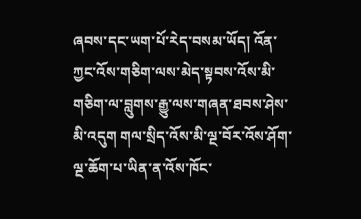ཞབས་དང་ཡག་པོ་རེད་བསམ་ཡོད། འོན་ཀྱང་འོས་གཅིག་ལས་མེད་སྟབས་འོས་མི་གཅིག་ལ་བླུགས་རྒྱུ་ལས་གཞན་ཐབས་ཤེས་མི་འདུག གལ་སྲིད་འོས་མི་ལྔ་བོར་འོས་ཤོག་ལྔ་ཆོག་པ་ཡིན་ན་འོས་ཁོང་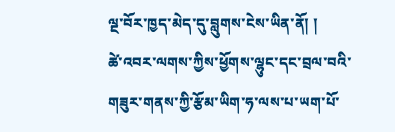ལྔ་བོར་ཁྱད་མེད་དུ་བླུགས་ངེས་ཡིན་ནོ། །
ཚེ་འབར་ལགས་ཀྱིས་ཕྱོགས་ལྷུང་དང་བྲལ་བའི་གཟུར་གནས་ཀྱི་རྩོམ་ཡིག་ཧ་ལས་པ་ཡག་པོ་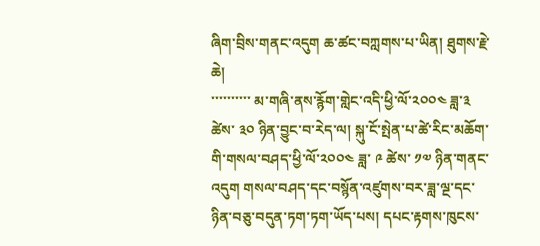ཞིག་བྲིས་གནང་འདུག ཆ་ཚང་བཀླགས་པ་ཡིན། ཐུགས་རྗེ་ཆེ།
་་་་་་་་་་ མ་གཞི་ནས་རྙོག་གླེང་འདི་ཕྱི་ལོ་༢༠༠༤ ཟླ་༣ ཚེས་ ༣༠ ཉིན་བྱུང་བ་རེད་ལ། སྐུ་ངོ་སྤེན་པ་ཚེ་རིང་མཆོག་གི་གསལ་བཤད་ཕྱི་ལོ་༢༠༠༤ ཟླ་ ༩ ཚེས་ ༡༧ ཉིན་གནང་འདུག གསལ་བཤད་དང་བསྙོན་འཛུགས་བར་ཟླ་ལྔ་དང་ཉིན་བཅུ་བདུན་ཏག་ཏག་ཡོད་པས། དཔང་རྟགས་ཁུངས་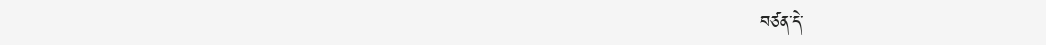བཙན་དེ་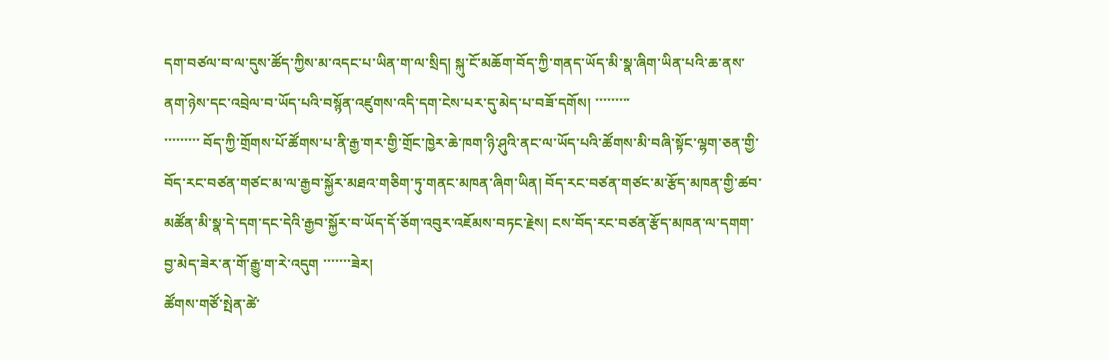དག་བཙལ་བ་ལ་དུས་ཚོད་ཀྱིས་མ་འདང་པ་ཡིན་ག་ལ་སྲིད། སྐུ་ངོ་མཆོག་བོད་ཀྱི་གནད་ཡོད་མི་སྣ་ཞིག་ཡིན་པའི་ཆ་ནས་ནག་ཉེས་དང་འབྲེལ་བ་ཡོད་པའི་བསྙོན་འཛུགས་འདི་དག་ངེས་པར་དུ་མེད་པ་བཟོ་དགོས། ་་་་་་་་་
་་་་་་་་་ བོད་ཀྱི་གྲོགས་པོ་ཚོགས་པ་ནི་རྒྱ་གར་གྱི་གྲོང་ཁྱེར་ཆེ་ཁག་ཉི་ཤུའི་ནང་ལ་ཡོད་པའི་ཚོགས་མི་བཞི་སྟོང་ལྷག་ཅན་གྱི་བོད་རང་བཙན་གཙང་མ་ལ་རྒྱབ་སྐྱོར་མཐའ་གཅིག་ཏུ་གནང་མཁན་ཞིག་ཡིན། བོད་རང་བཙན་གཙང་མ་རྩོད་མཁན་གྱི་ཚབ་མཚོན་མི་སྣ་དེ་དག་དང་དེའི་རྒྱབ་སྐྱོར་བ་ཡོད་དོ་ཅོག་འབུར་འཇོམས་བཏང་རྗེས། ངས་བོད་རང་བཙན་རྩོད་མཁན་ལ་དགག་བྱ་མེད་ཟེར་ན་གོ་རྒྱུ་ག་རེ་འདུག ་་་་་་་ཟེར།
ཚོགས་གཙོ་སྤེན་ཚེ་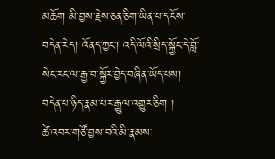མཆོག མི་བྱས་རྗེས་ཅན་ཅིག་ཡིན་པ་དངོས་བདེན་རེད། འོནད་ཀྱང་། འདི་ལོའི་སྲིད་སྐྱོང་དེ་བློ་སེང་རང་ལ་རྒྱ་བ་སྐྱོར་བྱེད་བཞིན་ཡོད་པས། བདེན་པ་ཉིད་རྣམ་པར་རྒྱུལ་འགྱུར་ཅིག །
ཚེ་འབར་གཙོ་བྱས་བའི་མི་རྣམས་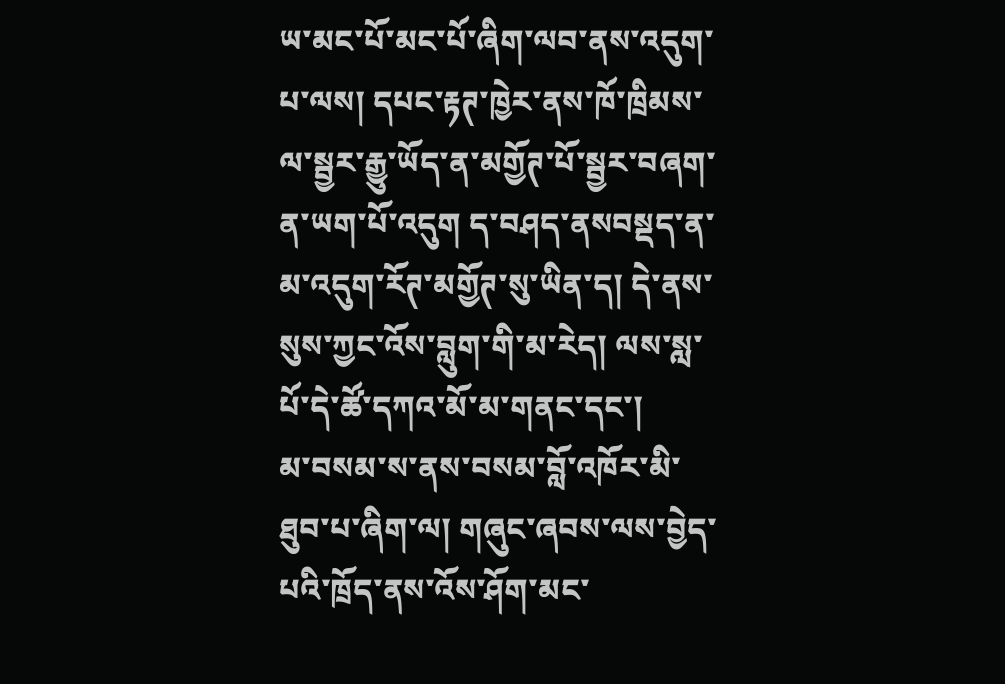ཡ་མང་པོ་མང་པོ་ཞིག་ལབ་ནས་འདུག་པ་ལས། དཔང་རྟཊ་ཁྱེར་ནས་ཁོ་ཁྲིམས་ལ་སྦྱར་རྒྱུ་ཡོད་ན་མགྱོཊ་པོ་སྦྱར་བཞག་ན་ཡག་པོ་འདུག ད་བཤད་ནསབསྡད་ན་མ་འདུག་རོཊ་མགྱོཊ་སུ་ཡིན་ད། དེ་ནས་སུས་ཀྱང་འོས་བླུག་གི་མ་རེད། ལས་སླ་པོ་དེ་ཚོ་དཀའ་མོ་མ་གནང་དང་།
མ་བསམ་ས་ནས་བསམ་བློ་འཁོར་མི་ཐུབ་པ་ཞིག་ལ། གཞུང་ཞབས་ལས་བྱེད་པའི་ཁྲོད་ནས་འོས་ཤོག་མང་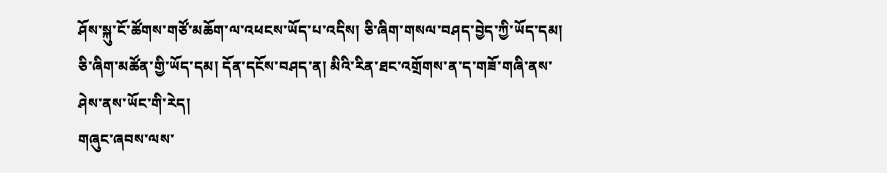ཤོས་སྐུ་ངོ་ཚོགས་གཙོ་མཆོག་ལ་འཕངས་ཡོད་པ་འདིས། ཅི་ཞིག་གསལ་བཤད་བྱེད་ཀྱི་ཡོད་དམ། ཅི་ཞིག་མཚོན་གྱི་ཡོད་དམ། དོན་དངོས་བཤད་ན། མིའི་རིན་ཐང་འགྲོགས་ན་ད་གཟོ་གཞི་ནས་ཤེས་ནས་ཡོང་གི་རེད།
གཞུང་ཞབས་ལས་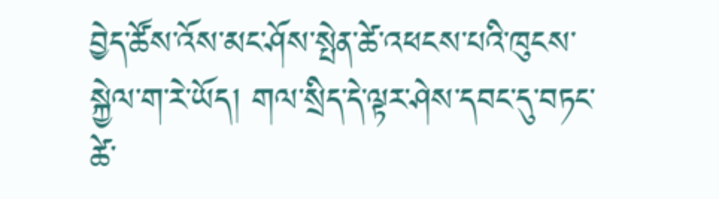བྱེད་ཚོས་འོས་མང་ཤོས་སྤེན་ཚེ་འཕངས་པའི་ཁུངས་སྐྱེལ་ག་རེ་ཡོད། གལ་སྲིད་དེ་ལྟར་ཤེས་དབང་དུ་བཏང་ཚེ་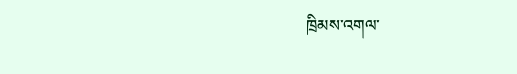ཁྲིམས་འགལ་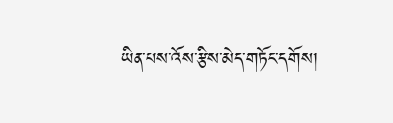ཡིན་པས་འོས་རྩིས་མེད་གཏོང་དགོས།